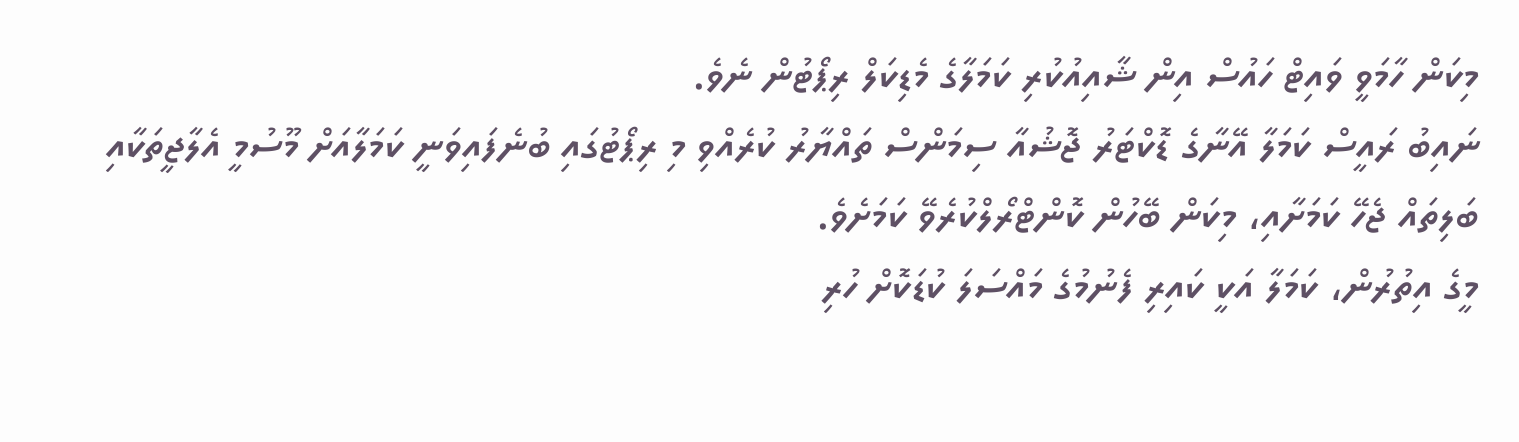މިކަން ހާމަވީ ވައިޓް ހައުސް އިން ޝާއިއުކުރި ކަމަލާގެ މެޑިކަލް ރިޕޯޓުން ނެވެ.
ނައިބު ރައީސް ކަމަލާ އޭނާގެ ޑޮކްޓަރު ޖޮޝުއާ ސިމަންސް ތައްޔާރު ކުރެއްވި މި ރިޕޯޓުގައި ބުނެފައިވަނީ ކަމަލާއަށް މޫސުމީ އެލާޖީތަކާއި ބަލިތައް ޖެހޭ ކަމަށާއި، މިކަން ބޭހުން ކޮންޓްރޯލްކުރެވޭ ކަމަށެވެ.
މީގެ އިތުރުން، ކަމަލާ އަކީ ކައިރި ފެނުމުގެ މައްސަލަ ކުޑަކޮށް ހުރި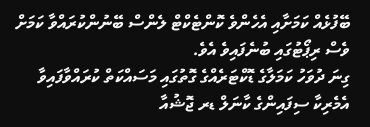ބޭފުޅެއް ކަމަށާއި އެހެންވެ ކޮންޓެކްޓް ލެންސް ބޭނުންކުރައްވާ ކަމަށް ވެސް ރިޕޯޓުގައި ބުނެފައިވެ އެވެ.
ގިނަ ދުވަހު ކަމަލާގެ ޑޮކްޓަރެއްގެ ގޮތުގައި މަސައްކަތް ކުރައްވާފައިވާ އެމެރިކާ ސިފައިންގެ ކާނަލް ޑރ ޖޮޝުއާ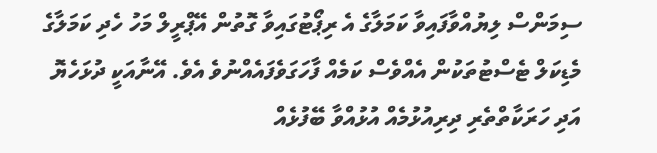ސިމަންސް ލިޔުއްވާފައިވާ ކަމަލާގެ އެ ރިޕޯޓުގައިވާ ގޮތުން އޭޕްރީލް މަހު ހެދި ކަމަލާގެ މެޑިކަލް ޓެސްޓުތަކުން އެއްވެސް ކަމެއް ފާހަގަވެފައެއްނުވެ އެވެ. އޭނާއަކީ ދުޅަހެޔޮ އަދި ހަރަކާތްތެރި ދިރިއުޅުމެއް އުޅުއްވާ ބޭފުޅެއް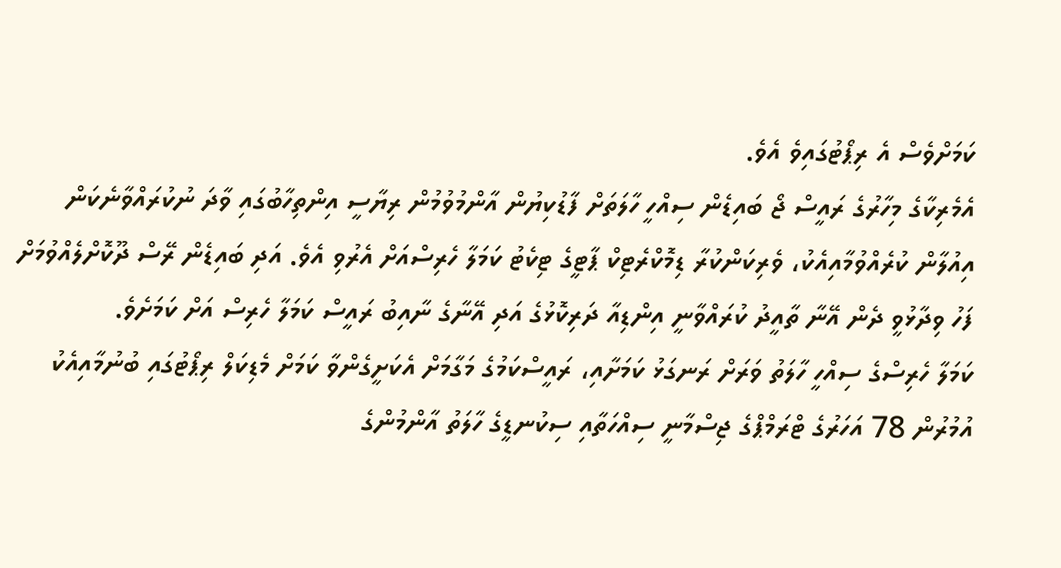ކަމަށްވެސް އެ ރިޕޯޓުގައިވެ އެވެ.
އެމެރިކާގެ މިހާރުގެ ރައީސް ޖޯ ބައިޑެން ސިއްހީ ހާލަތަށް ފާޑުކިޔުން އާންމުވުމުން ރިޔާސީ އިންތިހާބުގައި ވާދަ ނުކުރައްވާނެކަން އިއުލާން ކުރެއްވުމާއިއެކު، ވެރިކަންކުރާ ޑިމޮކްރެޓިކް ޕާޓީގެ ޓިކެޓު ކަމަލާ ހެރިސްއަށް އެރުވި އެވެ. އަދި ބައިޑެން ރޭސް ދޫކޮށްލެއްވުމަށް ފަހު ވިދާޅުވީ ދެން އޭނާ ތާއީދު ކުރައްވާނީ އިންޑިއާ ދަރިކޮޅުގެ އަދި އޭނާގެ ނާއިބު ރައީސް ކަމަލާ ހެރިސް އަށް ކަމަށެވެ.
ކަމަލާ ހެރިސްގެ ސިއްހީ ހާލަތު ވަރަށް ރަނގަޅު ކަމަށާއި، ރައީސްކަމުގެ މަގާމަށް އެކަށީގެންވާ ކަމަށް މެޑިކަލް ރިޕޯޓުގައި ބުނުމާއިއެކު އުމުރުން 78 އަހަރުގެ ޓްރަމްޕްގެ ޖިސްމާނީ ސިއްހަތާއި ސިކުނޑީގެ ހާލަތު އާންމުންގެ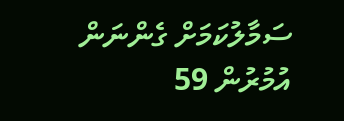ސަމާލުކަމަށް ގެންނަން އުމުރުން 59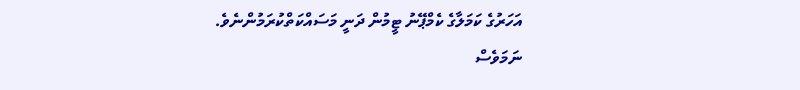އަހަރުގެ ކަމަލާގެ ކެމްޕޭނު ޓީމުން ދަނީ މަސައްކަތްކުރަމުންނެވެ.
ނަމަވެސް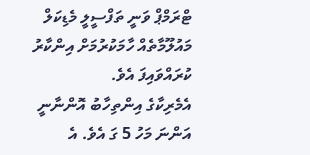ޓްރަމްޕް ވަނީ ތަފްސީލީ މެޑިކަލް މައުލޫމާތެއް ހާމަކުރުމަށް އިންކާރު ކުރައްވައިފަ އެވެ.
އެމެރިކާގެ އިންތިހާބު އޮންނާނީ އަންނަ މަހު 5 ގަ އެވެ. އެ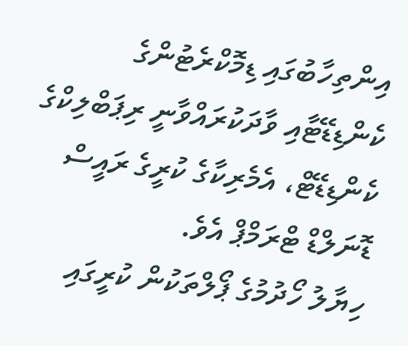އިންތިހާބުގައި ޑިމޮކްރެޓުންގެ ކެންޑިޑޭޓާއި ވާދަކުރައްވާނީ ރިޕަބްލިކްގެ ކެންޑިޑޭޓް، އެމެރިކާގެ ކުރީގެ ރައީސް ޑޮނަލްޑް ޓްރަމްޕް އެވެ.
ހިޔާލު ހޯދުމުގެ ޕޯލްތަކުން ކުރީގައި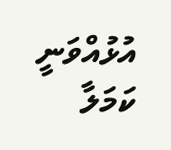އުޅުއްވަނީ ކަމަލާ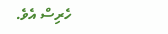ހެރިސް އެވެ.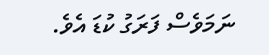ނަމަވެސް ފަރަގު ކުޑަ އެވެ.